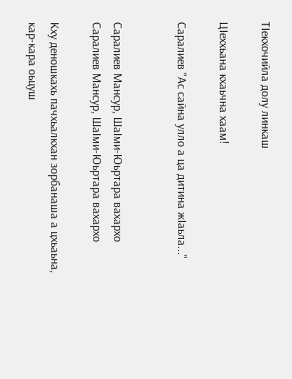ТIекхочийла долу линкаш

ЦIеххьана кхаьчна хаам!

Саралиев "Ас сайна улло а ца дитина жIаьла..."


Саралиев Мансур, ШаIми-Юьртара вахархо
Саралиев Мансур, ШаIми-Юьртара вахархо

Кху деношкахь пачхьалкхан зорбанаша а цхьаьна, кар-кара оьцуш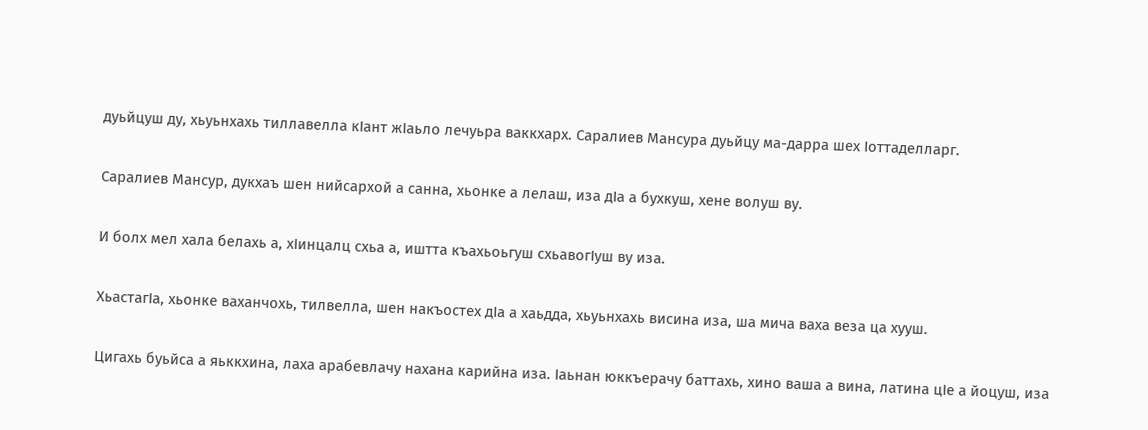дуьйцуш ду, хьуьнхахь тиллавелла кIант жIаьло лечуьра ваккхарх. Саралиев Мансура дуьйцу ма-дарра шех Iоттаделларг.

Саралиев Мансур, дукхаъ шен нийсархой а санна, хьонке а лелаш, иза дIа а бухкуш, хене волуш ву.

И болх мел хала белахь а, хIинцалц схьа а, иштта къахьоьгуш схьавогIуш ву иза.

ХьастагIа, хьонке ваханчохь, тилвелла, шен накъостех дIа а хаьдда, хьуьнхахь висина иза, ша мича ваха веза ца хууш.

Цигахь буьйса а яьккхина, лаха арабевлачу нахана карийна иза. Iаьнан юккъерачу баттахь, хино ваша а вина, латина цIе а йоцуш, иза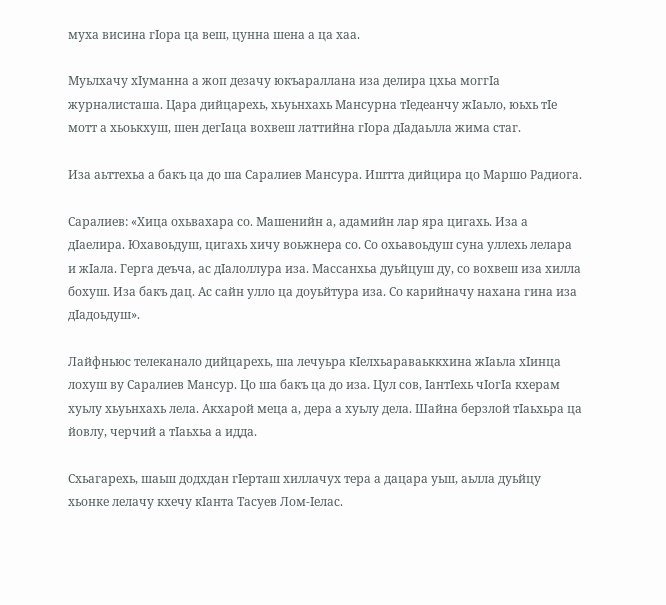муха висина гIора ца веш, цунна шена а ца хаа.

Муьлхачу хIуманна а жоп дезачу юкъараллана иза делира цхьа моггIа журналисташа. Цара дийцарехь, хьуьнхахь Мансурна тIедеанчу жIаьло, юьхь тIе мотт а хьоькхуш, шен дегIаца вохвеш латтийна гIора дIадаьлла жима стаг.

Иза аьттехьа а бакъ ца до ша Саралиев Мансура. Иштта дийцира цо Маршо Радиога.

Саралиев: «Хица охьвахара со. Машенийн а, адамийн лар яра цигахь. Иза а дIаелира. Юхавоьдуш, цигахь хичу воьжнера со. Со охьавоьдуш суна уллехь лелара и жIала. Герга деъча, ас дIалоллура иза. Массанхьа дуьйцуш ду, со вохвеш иза хилла бохуш. Иза бакъ дац. Ас сайн улло ца доуьйтура иза. Со карийначу нахана гина иза дIадоьдуш».

Лайфньюс телеканало дийцарехь, ша лечуьра кIелхьараваьккхина жIаьла хIинца лохуш ву Саралиев Мансур. Цо ша бакъ ца до иза. Цул сов, IантIехь чIогIа кхерам хуьлу хьуьнхахь лела. Акхарой меца а, дера а хуьлу дела. Шайна берзлой тIаьхьра ца йовлу, черчий а тIаьхьа а идда.

Схьагарехь, шаьш додхдан гIерташ хиллачух тера а дацара уьш, аьлла дуьйцу хьонке лелачу кхечу кIанта Тасуев Лом-Iелас.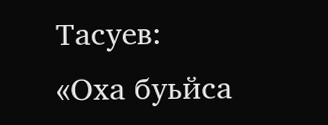Тасуев: «Оха буьйса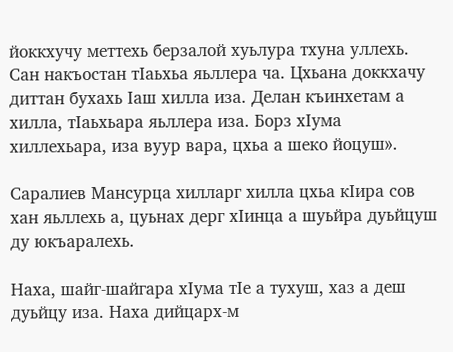йоккхучу меттехь берзалой хуьлура тхуна уллехь. Сан накъостан тIаьхьа яьллера ча. Цхьана доккхачу диттан бухахь Iаш хилла иза. Делан къинхетам а хилла, тIаьхьара яьллера иза. Борз хIума хиллехьара, иза вуур вара, цхьа а шеко йоцуш».

Саралиев Мансурца хилларг хилла цхьа кIира сов хан яьллехь а, цуьнах дерг хIинца а шуьйра дуьйцуш ду юкъаралехь.

Наха, шайг-шайгара хIума тIе а тухуш, хаз а деш дуьйцу иза. Наха дийцарх-м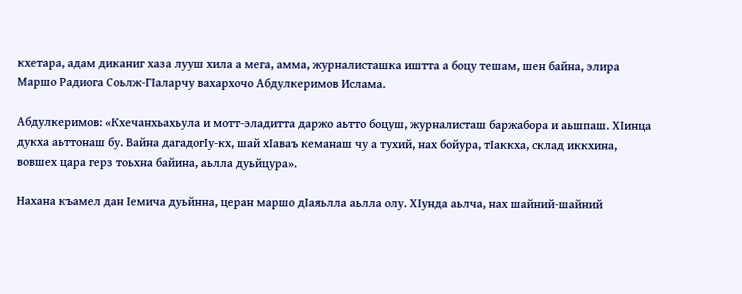кхетара, адам диканиг хаза лууш хила а мега, амма, журналисташка иштта а боцу тешам, шен байна, элира Маршо Радиога Соьлж-ГIаларчу вахархочо Абдулкеримов Ислама.

Абдулкеримов: «Кхечанхьахьула и мотт-эладитта даржо аьтто боцуш, журналисташ баржабора и аьшпаш. ХIинца дукха аьттонаш бу. Вайна дагадогIу-кх, шай хIаваъ кеманаш чу а тухий, нах бойура, тIаккха, склад иккхина, вовшех цара герз тоьхна байина, аьлла дуьйцура».

Нахана къамел дан Iемича дуьйнна, церан маршо дIаяьлла аьлла олу. ХIунда аьлча, нах шайний-шайний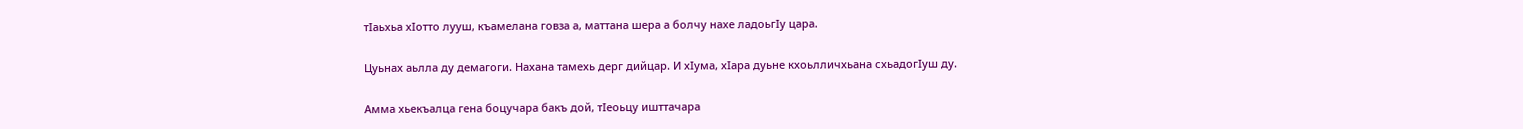тIаьхьа хIотто лууш, къамелана говза а, маттана шера а болчу нахе ладоьгIу цара.

Цуьнах аьлла ду демагоги. Нахана тамехь дерг дийцар. И хIума, хIара дуьне кхоьлличхьана схьадогIуш ду.

Амма хьекъалца гена боцучара бакъ дой, тIеоьцу ишттачара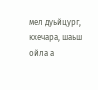мел дуьйцург, кхечара, шаьш ойла а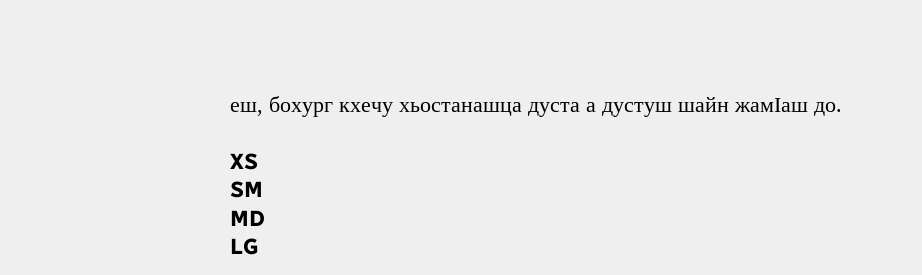еш, бохург кхечу хьостанашца дуста а дустуш шайн жамIаш до.

XS
SM
MD
LG